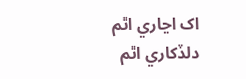اک اڃاري اٿم دلڏکاري اٿم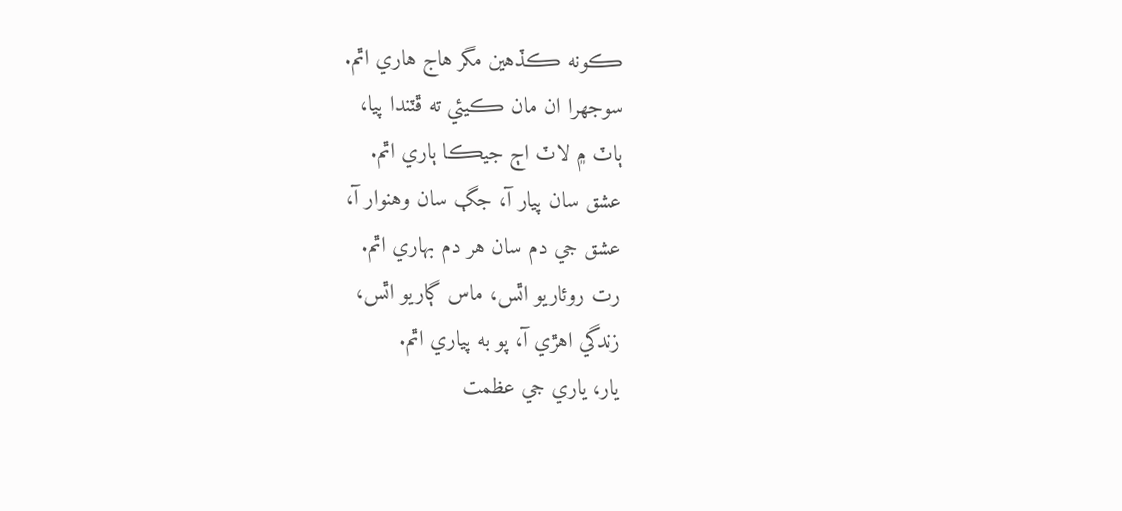ڪونه ڪڏهين مگر هاج هاري اٿم.
سوجهرا ان مان ڪيئي ته ڦٽندا پيا،
ٻاٽ ۾ لاٽ اڄ جيڪا ٻاري اٿم.
عشق سان پيار آ، جڳ سان وهنوار آ،
عشق جي دم سان هر دم بهاري اٿم.
رت روئاريو اٿس، ماس ڳاريو اٿس،
زندگي اهڙي آ، پو به پياري اٿم.
يار، ياري جي عظمت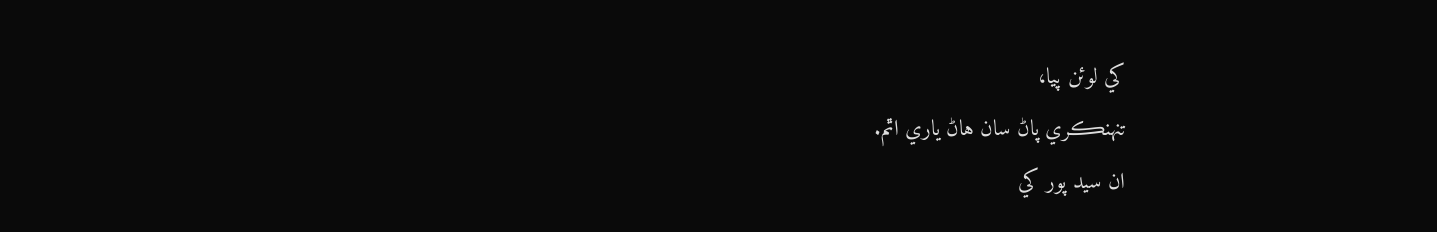کي لوئن پيا،
تنهنڪري پاڻ سان هاڻ ياري اٿم.
ان سيد پور کي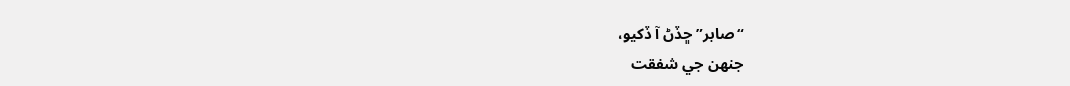“صابر” ڇڏڻ آ ڏکيو،
جنهن جي شفقت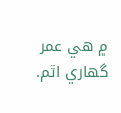۾ هي عمر گهاري اٿم.